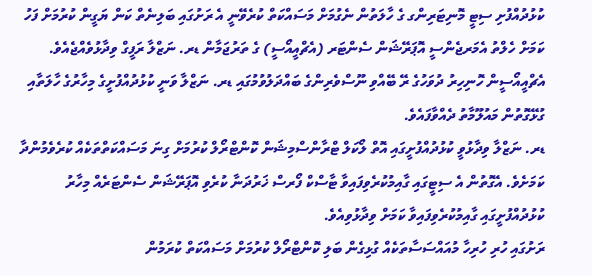ކުޅުދުއްފުށި ސިޓީ މޮނިޓަރިންގ ގެ ހާލަތުން ނެގުމަށް މަސައްކަތް ކުރެވޭނީ އެ ރަށުގައި ބަލިނެތް ކަން ޔަގީން ކުރުމަށް ފަހު ކަމަށް ހެލްތު އެމަރޖެންސީ އޮޕަރޭޝަން ސެންޓަރ (އެޗްއީއޯސީ) ގެ ތަރުޖަމާން ޑރ. ނަޒްލާ ރަފީގް ވިދާޅުވެއްޖެއެވެ.
އެޗްއީއޯސީން ހޮނިހިރު ދުވަހުގެ ރޭ ބޭއްވި ނޫސްވެރިންގެ ބައްދަލުވުމުގައި ޑރ. ނަޒްލާ ވަނީ ކުޅުދުއްފުށީގެ މިހާރުގެ ހާލަތާއި ގުޅޭގޮތުން މައުލޫމާތު ދެއްވާފައެވެ.
ޑރ. ނަޒްލާ ވިދާޅުވީ ކުޅުދުއްފުށީގައި އޮތް ލޯކަލް ޓްރާންސްމިޝަން ކޮންޓްރޯލް ކުރުމަށް ގިނަ މަސައްކަތްތަކެއް ކުރެވެމުންދާ ކަމަށެވެ. އެގޮތުން އެ ސިޓީގައި ގާއިމުކުރެވިފައިވާ ޓާސްކް ފޯރސް ޚަރުދަނާ ކުރެވި އޮޕަރޭޝަން ސެންޓަރެއް މިހާރު ކުޅުދުއްފުށީގައި ގާއިމުކުރެވިފައިވާ ކަމަށް ވިދާޅުވިއެވެ.
ރަށުގައި ހުރި ހުރިހާ މުއައްސަސާތަކެއް ގުޅިގެން ބަލި ކޮންޓްރޯލް ކުރުމަށް މަސައްކަތް ކުރަމުން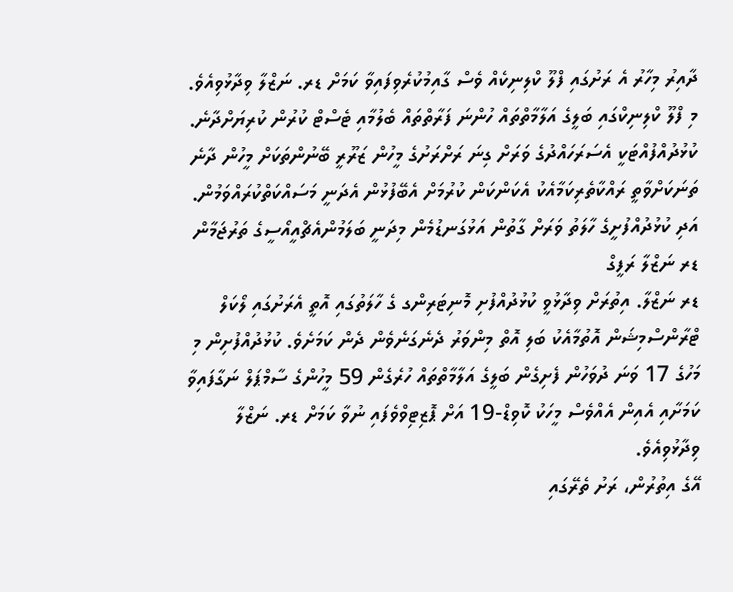ދާއިރު މިހާރު އެ ރަށުގައި ފްލޫ ކްލިނިކެއް ވެސް ގާއިމުކުރެވިފައިވާ ކަމަށް ޑރ. ނަޒްލާ ވިދާޅުވިއެވެ.
މި ފްލޫ ކްލިނިކްގައި ބަލީގެ އަލާމާތްތައް ހުންނަ ފަރާތްތައް ބެލުމާއި ޓެސްޓް ކުރުން ކުރިޔަށްދާނެ. ކުޅުދުއްފުއްޓަކީ އެސަރަހައްދުގެ ވަރަށް ގިނަ ރަށްރަށުގެ މީހުން ޒަރޫރީ ބޭނުންތަކަށް މީހުން ދާނެ ތަނަކަށްވާތީ ރައްކާތެރިކަމާއެކު އެކަންކަން ކުރުމަށް އެބޭފުޅުން އެދަނީ މަސައްކަތްކުރައްވަމުން. އަދި ކުޅުދުއްފުށީގެ ހާލަތު ވަރަށް ގާތުން އަޅުގަނޑުމެން މިދަނީ ބަލަމުންއެޗްއީއޯސީގެ ތަރުޖަމާން ޑރ ނަޒްލާ ރަފީގް
ޑރ ނަޒްލާ. އިތުރަށް ވިދާޅުވީ ކުޅުދުއްފުށި މޮނިޓަރިންގ ގެ ހާލަތުގައި އޮތީ އެރަށުގައި ލޯކަލް ޓްރާންސްމިޝަން އޮތުމާއެކު ބަލި އޮތް މިންވަރު ދެނެގަނެވެން ދެން ކަމަށެވެ. ކުޅުދުއްފުށިން މި މަހުގެ 17 ވަނަ ދުވަހުން ފެށިގެން ބަލީގެ އަލާމާތްތައް ހުރެގެން 59 މީހުންގެ ސާމްޕަލް ނަގާފައިވާ ކަމަށާއި އެއިން އެއްވެސް މީހަކު ކޮވިޑް-19 އަށް ޕޮޒިޓިވްވެފައި ނުވާ ކަމަށް ޑރ. ނަޒްލާ ވިދާޅުވިއެވެ.
އޭގެ އިތުރުން، ރަށު ތެރޭގައި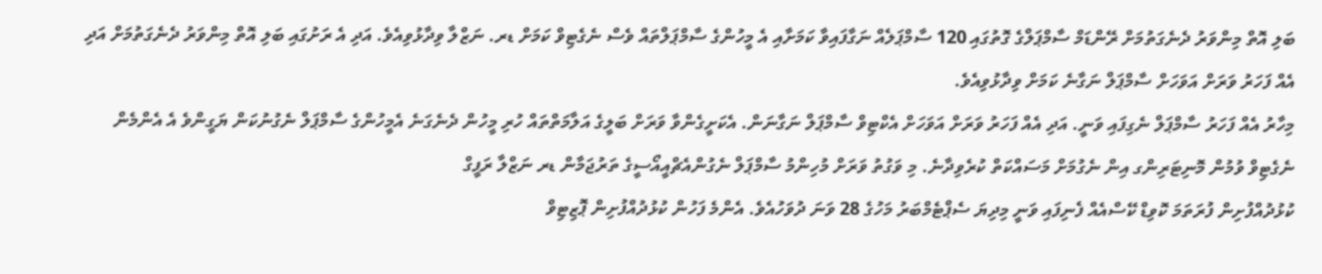ބަލި އޮތް މިންވަރު ދެނެގަތުމަށް ރޭންޑަމް ސާމްޕަލްގެ ގޮތުގައި 120 ސާމްޕަލެއް ނަގާފައިވާ ކަމަށާއި އެ މީހުންގެ ސާމްޕަލްތައް ވެސް ނެގެޓިވް ކަމަށް ޑރ. ނަޒްލާ ވިދާޅުވިއެވެ. އަދި އެ ރަށުގައި ބަލި އޮތް މިންވަރު ދެނެގަތުމަށް އަދި އެއް ފަހަރު ވަރަށް އަވަހަށް ސާމްޕަލް ނަގާނެ ކަމަށް ވިދާޅުވިއެވެ.
މިހާރު އެއް ފަހަރު ސާމްޕަލް ނެގިފައި ވަނީ. އަދި އެއް ފަހަރު ވަރަށް އަވަހަށް އެކްޓިވް ސާމްޕަލް ނަގާނަން. އެކަށީގެންވާ ވަރަށް ބަލީގެ އަލާމަތްތައް ހުރި މީހުން ދެނެގަނެ އެމީހުންގެ ސާމްޕަލް ނެގުނުކަން ޔަގީންވެ އެ އެންމެން ނެގެޓިވް ވުމުން މޮނިޓަރިންގ އިން ނެގުމަށް މަސައްކަތް ކުރެވިދާނެ. މި ވަގުތު ވަރަށް މުހިންމު ސާމްޕަލް ނެގުންއެޗްއީއޯސީގެ ތަރުޖަމާން ޑރ ނަޒްލާ ރަފީގް
ކުޅުދުއްފުށިން ފުރަތަމަ ކޮވިޑް ކޭސްއެއް ފެނިފައި ވަނީ މިދިޔަ ސެޕްޓެމްބަރު މަހުގެ 28 ވަނަ ދުވަހުއެވެ. އެންމެ ފަހުން ކުޅުދުއްފުށިން ޕޮޒިޓިވް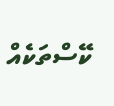ކޭސްތަކެއް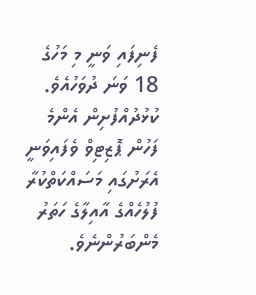ފެނިފައި ވަނީ މި މަހުގެ 18 ވަނަ ދުވަހުއެވެ. ކުޅުދުއްފުށިން އެންމެ ފަހުން ޕޮޒިޓިވް ވެފައިވަނީ އެރަށުގައި މަސައްކަތްކުރާ ފުލުހެއްގެ އާއިލާގެ ހަތަރު މެންބަރުންނެވެ.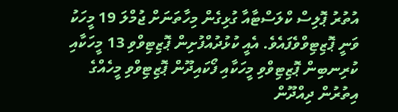އުތުރު ޕޮލިސް ކްލަސްޓާއާ ގުޅިގެން މިހާތަނަށް ޖުމްލަ 19 މީހަކު ވަނީ ޕޮޒިޓިވްވެފައެވެ. އެއީ ކުޅުދުއްފުށިން ޕޮޒިޓިވްވި 13 މީހަކާއި ކުރިނބިން ޕޮޒިޓިވްވި މީހަކާއި ފޯކައިދޫން ޕޮޒިޓިވްވި މީހެއްގެ އިތުރުން ދިއްދޫން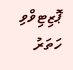ޕޮޒިޓިވްވި ހަތަރު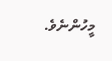މީހުންނެވެ.